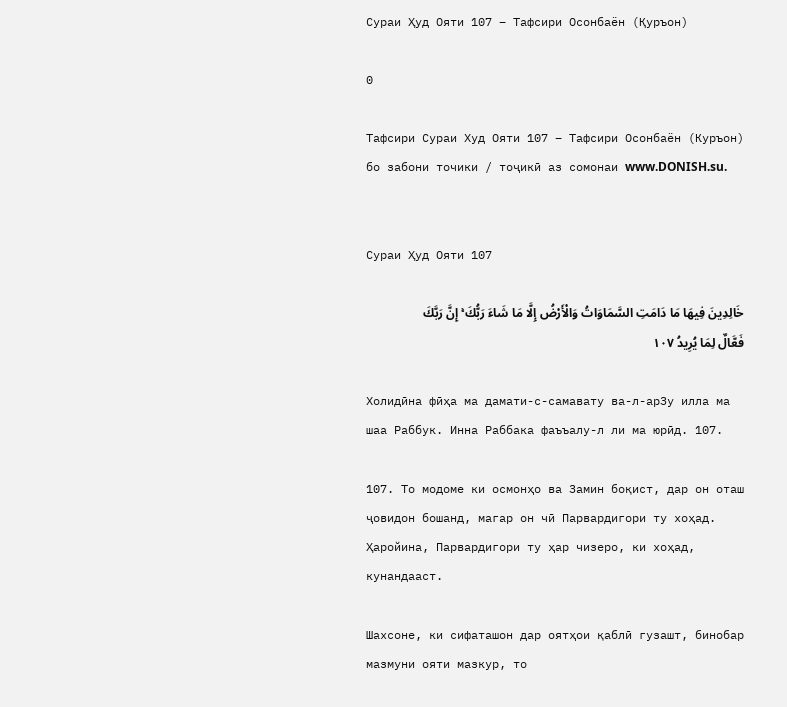Сураи Ҳуд Ояти 107 – Тафсири Осонбаён (Қуръон)

0

Тафсири Сураи Худ Ояти 107 – Тафсири Осонбаён (Куръон) бо забони точики / тоҷикӣ аз сомонаи www.DONISH.su.


Сураи Ҳуд Ояти 107

خَالِدِينَ فِيهَا مَا دَامَتِ السَّمَاوَاتُ وَالْأَرْضُ إِلَّا مَا شَاءَ رَبُّكَ ۚ إِنَّ رَبَّكَ فَعَّالٌ لِمَا يُرِيدُ ١٠٧

Холидӣна фӣҳа ма дамати-с-самавату ва-л-арЗу илла ма шаа Раббук. Инна Раббака фаъъалу-л ли ма юрӣд. 107.

107. То модоме ки осмонҳо ва Замин боқист, дар он оташ ҷовидон бошанд, магар он чӣ Парвардигори ту хоҳад. Ҳаройина, Парвардигори ту ҳар чизеро, ки хоҳад, кунандааст.

Шахсоне, ки сифаташон дар оятҳои қаблӣ гузашт, бинобар мазмуни ояти мазкур, то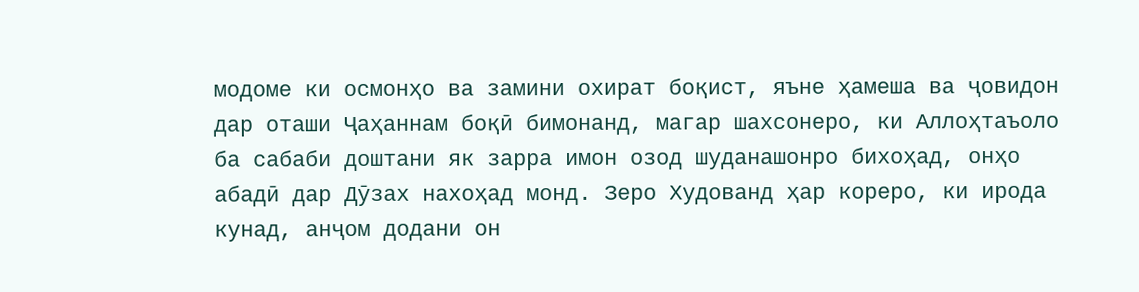модоме ки осмонҳо ва замини охират боқист, яъне ҳамеша ва ҷовидон дар оташи Ҷаҳаннам боқӣ бимонанд, магар шахсонеро, ки Аллоҳтаъоло ба сабаби доштани як зарра имон озод шуданашонро бихоҳад, онҳо абадӣ дар Дӯзах нахоҳад монд. Зеро Худованд ҳар кореро, ки ирода кунад, анҷом додани он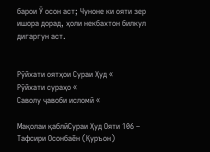барои Ӯ осон аст; Чуноне ки ояти зер ишора дорад, ҳоли некбахтон билкул дигаргун аст.


Рӯйхати оятҳои Сураи Ҳуд «
Рӯйхати сураҳо «
Саволу ҷавоби исломӣ «

Мақолаи қаблӣСураи Ҳуд Ояти 106 – Тафсири Осонбаён (Қуръон)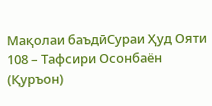Мақолаи баъдӣСураи Ҳуд Ояти 108 – Тафсири Осонбаён (Қуръон)